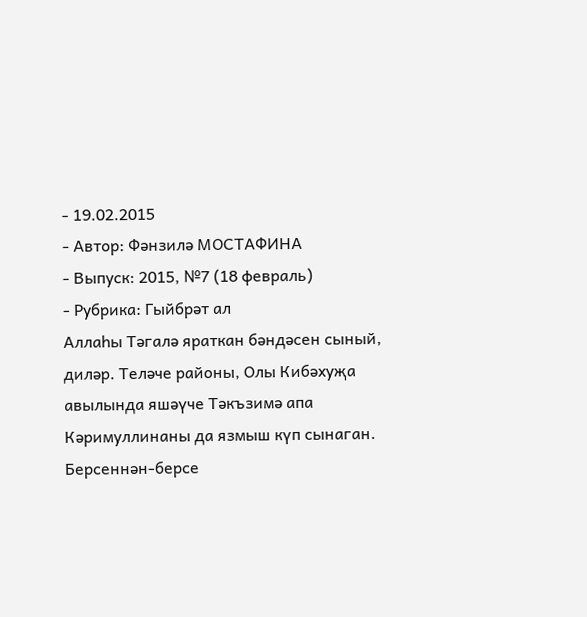- 19.02.2015
- Автор: Фәнзилә МОСТАФИНА
- Выпуск: 2015, №7 (18 февраль)
- Рубрика: Гыйбрәт ал
Аллаһы Тәгалә яраткан бәндәсен сыный, диләр. Теләче районы, Олы Кибәхуҗа авылында яшәүче Тәкъзимә апа Кәримуллинаны да язмыш күп сынаган. Берсеннән-берсе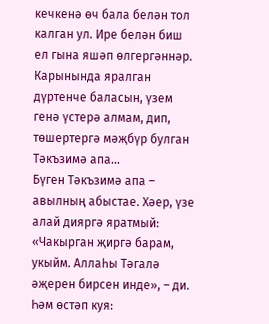кечкенә өч бала белән тол калган ул. Ире белән биш ел гына яшәп өлгергәннәр. Карынында яралган дүртенче баласын, үзем генә үстерә алмам, дип, төшертергә мәҗбүр булган Тәкъзимә апа…
Бүген Тәкъзимә апа – авылның абыстае. Хәер, үзе алай дияргә яратмый: «Чакырган җиргә барам, укыйм. Аллаһы Тәгалә әҗерен бирсен инде», – ди. Һәм өстәп куя: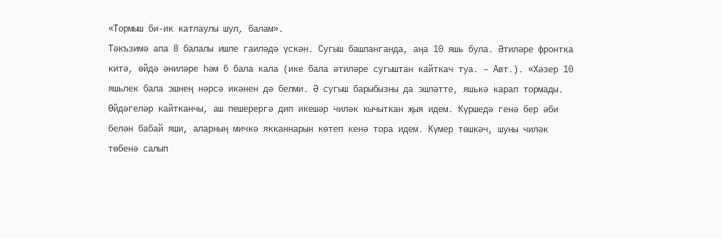«Тормыш би-ик катлаулы шул, балам».
Тәкъзимә апа 8 балалы ишле гаиләдә үскән. Сугыш башланганда, аңа 10 яшь була. Әтиләре фронтка китә, өйдә әниләре һәм 6 бала кала (ике бала әтиләре сугыштан кайткач туа. – Авт.). «Хәзер 10 яшьлек бала эшнең нәрсә икәнен дә белми. Ә сугыш барыбызны да эшләтте, яшькә карап тормады. Өйдәгеләр кайтканчы, аш пешерергә дип икешәр чиләк кычыткан җыя идем. Күршедә генә бер әби белән бабай яши, аларның мичкә якканнарын көтеп кенә тора идем. Күмер төшкәч, шуны чиләк төбенә салып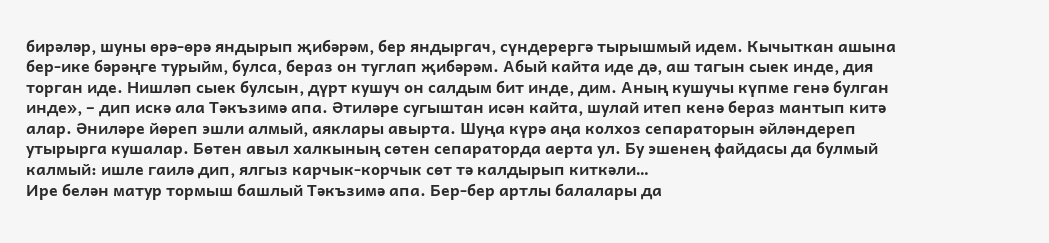бирәләр, шуны өрә-өрә яндырып җибәрәм, бер яндыргач, сүндерергә тырышмый идем. Кычыткан ашына бер-ике бәрәңге турыйм, булса, бераз он туглап җибәрәм. Абый кайта иде дә, аш тагын сыек инде, дия торган иде. Нишләп сыек булсын, дүрт кушуч он салдым бит инде, дим. Аның кушучы күпме генә булган инде», – дип искә ала Тәкъзимә апа. Әтиләре сугыштан исән кайта, шулай итеп кенә бераз мантып китә алар. Әниләре йөреп эшли алмый, аяклары авырта. Шуңа күрә аңа колхоз сепараторын әйләндереп утырырга кушалар. Бөтен авыл халкының сөтен сепараторда аерта ул. Бу эшенең файдасы да булмый калмый: ишле гаилә дип, ялгыз карчык-корчык сөт тә калдырып киткәли…
Ире белән матур тормыш башлый Тәкъзимә апа. Бер-бер артлы балалары да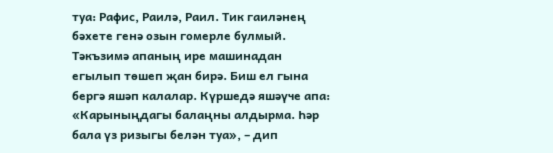туа: Рафис, Раилә, Раил. Тик гаиләнең бәхете генә озын гомерле булмый. Тәкъзимә апаның ире машинадан егылып төшеп җан бирә. Биш ел гына бергә яшәп калалар. Күршедә яшәүче апа: «Карыныңдагы балаңны алдырма. Һәр бала үз ризыгы белән туа», – дип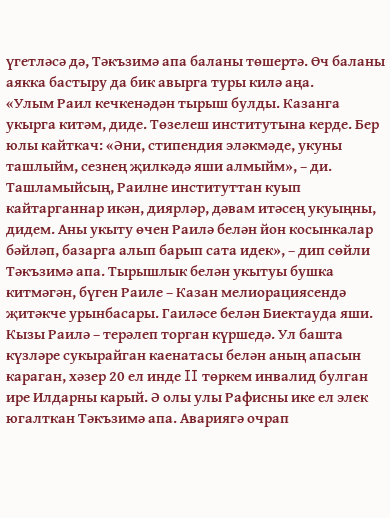үгетләсә дә, Тәкъзимә апа баланы төшертә. Өч баланы аякка бастыру да бик авырга туры килә аңа.
«Улым Раил кечкенәдән тырыш булды. Казанга укырга китәм, диде. Төзелеш институтына керде. Бер юлы кайткач: «Әни, стипендия эләкмәде, укуны ташлыйм, сезнең җилкәдә яши алмыйм», – ди. Ташламыйсың, Раилне институттан куып кайтарганнар икән, диярләр, дәвам итәсең укуыңны, дидем. Аны укыту өчен Раилә белән йон косынкалар бәйләп, базарга алып барып сата идек», – дип сөйли Тәкъзимә апа. Тырышлык белән укытуы бушка китмәгән, бүген Раиле – Казан мелиорациясендә җитәкче урынбасары. Гаиләсе белән Биектауда яши. Кызы Раилә – терәлеп торган күршедә. Ул башта күзләре сукырайган каенатасы белән аның апасын караган, хәзер 20 ел инде II төркем инвалид булган ире Илдарны карый. Ә олы улы Рафисны ике ел элек югалткан Тәкъзимә апа. Авариягә очрап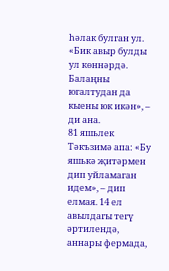һәлак булган ул. «Бик авыр булды ул көннәрдә. Балаңны югалтудан да кыены юк икән», – ди ана.
81 яшьлек Тәкъзимә апа: «Бу яшькә җитәрмен дип уйламаган идем», – дип елмая. 14 ел авылдагы тегү әртилендә, аннары фермада,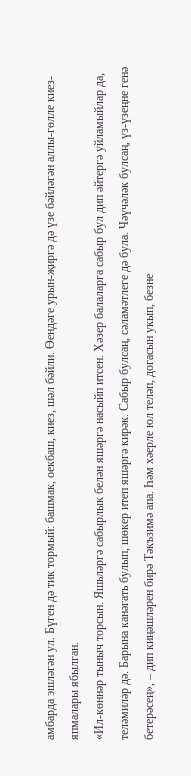амбарда эшләгән ул. Бүген дә тик тормый: башмак, оекбаш, киез, шәл бәйли. Өендәге урын-җиргә дә үзе бәйләгән аллы-гөлле киез-япмалары ябылган.
«Ил-көннәр тыныч торсын. Яшьләргә сабырлык белән яшәргә насыйп итсен. Хәзер балаларга сабыр бул дип әйтергә уйламыйлар да, теләмиләр дә. Барына канәгать булып, шөкер итеп яшәргә кирәк. Сабыр булсаң, сәламәтлеге дә була. Чәүчәләк булсаң, үз-үзеңне генә бетерәсең», – дип киңәшләрен бирә Тәкъзимә апа. Һәм хәерле юл теләп, догасын укып, безне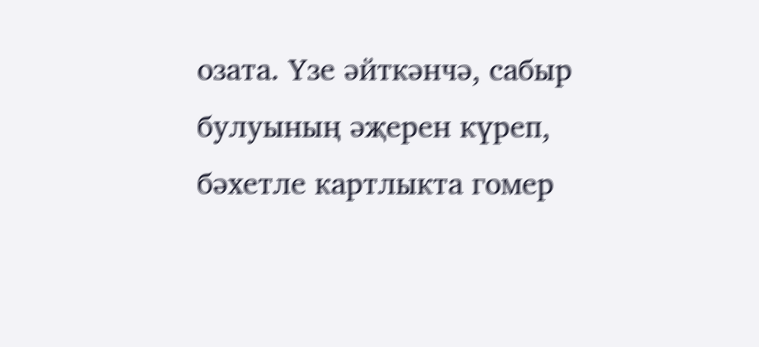озата. Үзе әйткәнчә, сабыр булуының әҗерен күреп, бәхетле картлыкта гомер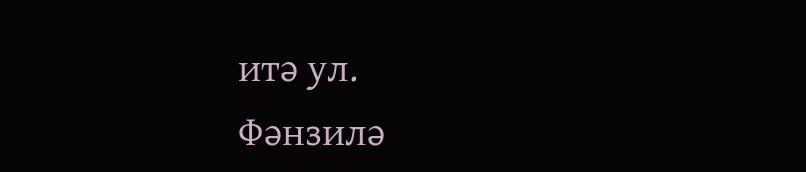итә ул.
Фәнзилә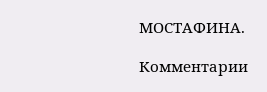МОСТАФИНА.

Комментарии